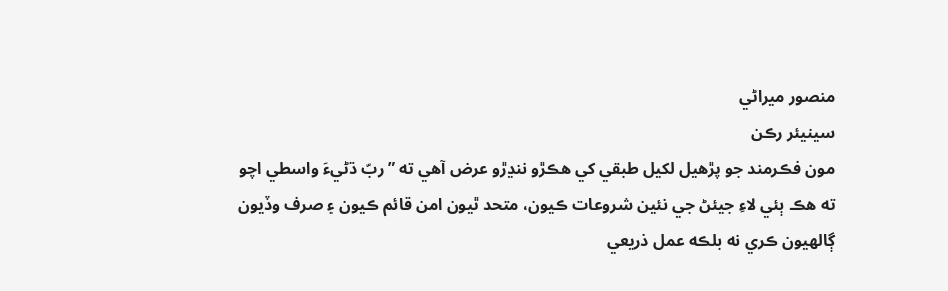منصور ميراڻي
سينيئر رڪن
مون فڪرمند جو پڙهيل لکيل طبقي کي هڪڙو ننڍڙو عرض آهي ته ”ربّ ڌڻيءَ واسطي اچو ته هڪ ٻئي لاءِ جيئڻ جي نئين شروعات ڪيون، متحد ٿيون امن قائم ڪيون ۽ صرف وڏيون ڳالهيون ڪري نه بلڪه عمل ذريعي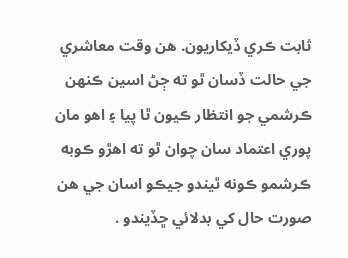ثابت ڪري ڏيکاريون. هن وقت معاشري جي حالت ڏسان ٿو ته ڄڻ اسين ڪنهن ڪرشمي جو انتظار ڪيون ٿا پيا ۽ اهو مان پوري اعتماد سان چوان ٿو ته اهڙو ڪوبه ڪرشمو ڪونه ٿيندو جيڪو اسان جي هن صورت حال کي بدلائي ڇڏيندو .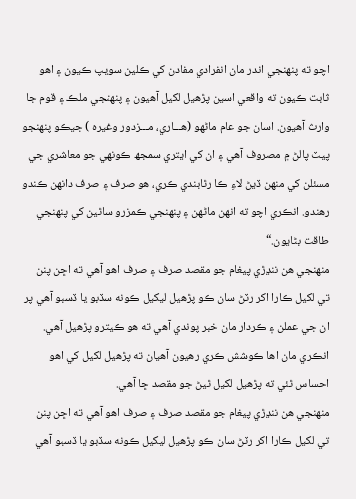اچو ته پنهنجي اندر مان انفرادي مفادن کي ڪلين سويپ ڪيون ۽ اهو ثابت ڪيون ته واقعي اسين پڙهيل لکيل آهيون ۽ پنهنجي ملڪ ۽ قوم جا وارث آهيون. اسان جو عام ماڻهو (هـــاري، مـــزدور وغيره ) جيڪو پنهنجو پيٽ پالڻ ۾ مصروف آهي ۽ ان کي ايتري سمجھ ڪونهي جو معاشري جي مسئلن کي منهن ڏيڻ لاءِ ڪا رٿابندي ڪري، هو صرف ۽ صرف دانهن ڪندو رهندو. انڪري اچو ته انهن ماڻهن ۽ پنهنجي ڪمزرو ساٿين کي پنهنجي طاقت بڻايون.“
منهنجي هن ننڍڙي پيغام جو مقصد صرف ۽ صرف اهو آهي ته اڇن پنن تي لکيل ڪارا اکر رٽڻ سان ڪو پڙهيل ليکيل ڪونه سڏبو يا ڏسبو آهي پر ان جي عملن ۽ ڪردار مان خبر پوندي آهي ته هو ڪيترو پڙهيل آهي. انڪري مان اها ڪوشش ڪري رهيون آهيان ته پڙهيل لکيل کي اهو احساس ٿئي ته پڙهيل لکيل ٿيڻ جو مقصد ڇا آهي.
منهنجي هن ننڍڙي پيغام جو مقصد صرف ۽ صرف اهو آهي ته اڇن پنن تي لکيل ڪارا اکر رٽڻ سان ڪو پڙهيل ليکيل ڪونه سڏبو يا ڏسبو آهي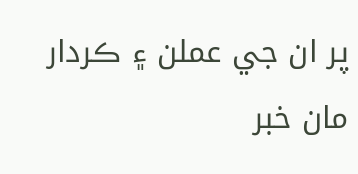پر ان جي عملن ۽ ڪردار مان خبر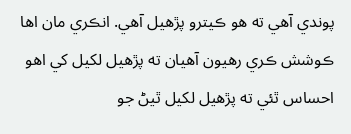پوندي آهي ته هو ڪيترو پڙهيل آهي. انڪري مان اها ڪوشش ڪري رهيون آهيان ته پڙهيل لکيل کي اهو احساس ٿئي ته پڙهيل لکيل ٿيڻ جو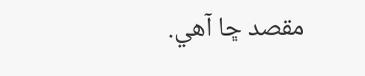مقصد ڇا آهي.